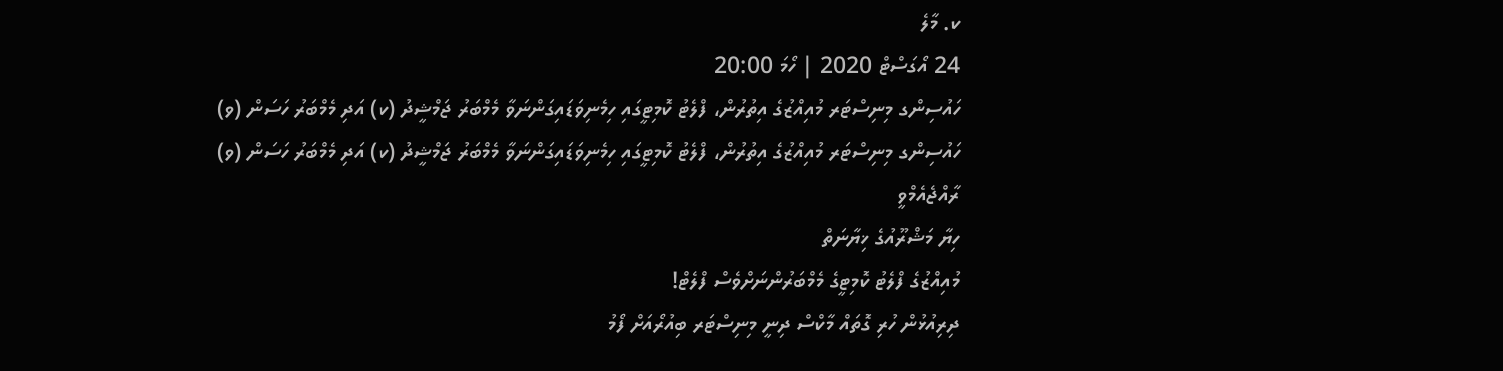ކ. މާލެ
24 އޯގަސްޓް 2020 | ހޯމަ 20:00
ހައުސިންގ މިނިސްޓަރ މުއިއްޒުގެ އިތުރުން، ފްލެޓު ކޮމިޓީގައި ހިމެނިވަޑައިގަންނަވާ މެމްބަރު ޖަމްޝީދު (ކ) އަދި މެމްބަރު ހަސަން (ވ)
ހައުސިންގ މިނިސްޓަރ މުއިއްޒުގެ އިތުރުން، ފްލެޓު ކޮމިޓީގައި ހިމެނިވަޑައިގަންނަވާ މެމްބަރު ޖަމްޝީދު (ކ) އަދި މެމްބަރު ހަސަން (ވ)
ރާއްޖެއެމްވީ
ހިޔާ މަޝްރޫއުގެ ޚިޔާނަތް
މުއިއްޒުގެ ފްލެޓު ކޮމިޓީގެ މެމްބަރުންނަށްވެސް ފްލެޓް!
ދިރިއުޅުން ހުރި ގޮތައް މާކްސް ދިނީ މިނިސްޓަރ ބިއުރޯއަށް ފޯމު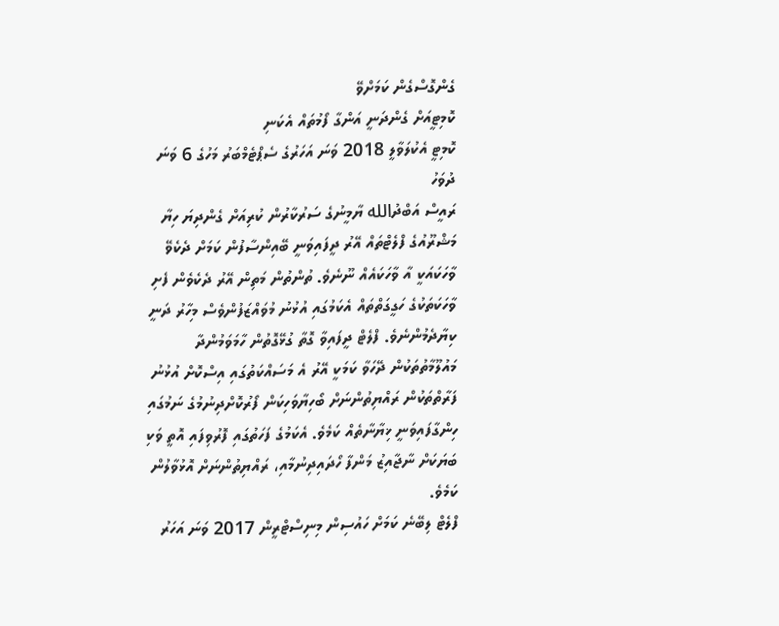ގެންގޮސްގެން ކަމަށްވޭ
ކޮމިޓީއަށް ގެންދަނީ އަންގާ ފޯމުތައް އެކަނި
ކޮމިޓީ އެކުލަވާލީ 2018 ވަނަ އަހަރުގެ ސެޕްޓެމްބަރު މަހުގެ 6 ވަނަ ދުވަހު
ރައީސް އަބްދުالله ޔާމީނުގެ ސަރުކާރުން ކުރިއަށް ގެންދިޔަ ހިޔާ މަޝްރޫއުގެ ފްލެޓްތައް އޭރު ދީފައިވަނީ ބޭއިންސާފުން ކަމަށް ދެކެވޭ ވާހަކައަކީ އާ ވާހަކައެއް ނޫނެވެ. ތުންތުން މަތިން އޭރު ދެކެވެން ފެށި ވާހަކަތަކުގެ ހަގީގަތްތައް އެކަމުގައި އުޅުނު މުވައްޒަފުންވެސް މިހާރު ދަނީ ކިޔާދެމުންނެވެ. ފްލެޓް ދީފައިވާ ގޮތާ ގުޅޭގޮތުން ހާމަވަމުންދާ މައުލޫމާތުތަކުން ދޭހަވާ ކަމަކީ އޭރު އެ މަސައްކަތުގައި އިސްކޮށް އުޅުނު ފަރާތްތަކުން ރައްޔިތުންނަށް ބޯހިޔާވަހިކަން ފޯރުކޮށްދިނުމުގެ ނަމުގައި ހިންގާފައިވަނީ ޚިޔާނާތެއް ކަމެވެ. އެކަމުގެ ފަހަތުގައި ފޮރުވިފައި އޮތީ ވަކި ބަޔަކަށް ނާޖާއިޒު މަންފާ ހޯދައިދިނުމާއި، ރައްޔިތުންނަށް އޮޅުވާލުން ކަމެވެ.
ފްލެޓް ލިބޭނެ ކަމަށް ހައުސިން މިނިސްޓްރީން 2017 ވަނަ އަހަރު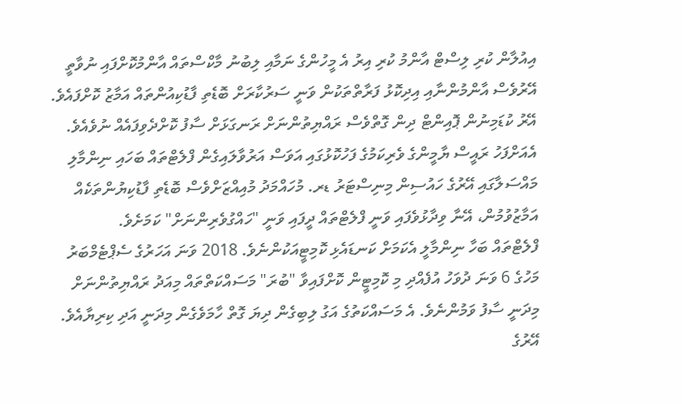އިއުލާން ކުރި ލިސްޓް އާންމު ކުރި އިރު އެ މީހުންގެ ނަމާއި ލިބުނު މާކްސްތައް އާންމުކޮށްފައި ނުވާތީ އޭރުވެސް އާންމުންނާއި އިދިކޮޅު ފަރާތްތަކުން ވަނީ ސަރުކާރަށް ބޮޑެތި ފާޑުކިއުންތައް އަމާޒު ކޮށްފައެވެ. އޭރު ކުޑަމިނުން ޕޮއިންޓް ދިން ގޮތްވެސް ރައްޔިތުންނަށް ރަނގަޅަށް ސާފު ކޮށްދެވިފައެއް ނުވެއެވެ.
އެއަށްފަހު ރައީސް ޔާމީންގެ ވެރިކަމުގެ ފަހުކޮޅުގައި އަވަސް އަރުވާލައިގެން ފްލެޓްތައް ބަހައި ނިންމާލި މައްސަލާގައި އޭރުގެ ހައުސިން މިނިސްޓަރު ޑރ. މުހައްމަދު މުއިއްޒަށްވެސް ބޮޑެތި ފާޑުކިޔުންތަކެއް އަމާޒުވުމުން، އޭނާ ވިދާޅުވެފައި ވަނީ ފްލެޓްތައް ދީފައި ވަނީ "ހައްގުވެރިންނަށް" ކަމަށެވެ.
ފްލެޓްތައް ބަހާ ނިންމާލީ އެކަމަށް ކަނޑައެޅި ކޮމިޓީއަކުންނެވެ. 2018 ވަނަ އަހަރުގެ ސެޕްޓެމްބަރު މަހުގެ 6 ވަނަ ދުވަހު އުފެއްދި މި ކޮމިޓީން ކޮށްފައިވާ "ބުރަ" މަސައްކަތްތައް މިއަދު ރައްޔިތުންނަށް މިދަނީ ސާފު ވަމުންނެވެ. އެ މަސައްކަތުގެ އަގު ލިބިގެން ދިޔަ ގޮތް ހާމަވެގެން މިދަނީ އަދި ކިރިޔާއެވެ.
އޭރުގެ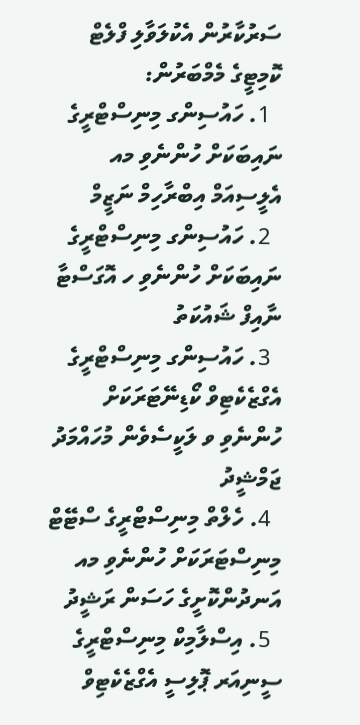ސަރުކާރުން އެކުލަވާލި ފްލެޓް ކޮމިޓީގެ މެމްބަރުން:
  1. ހައުސިންގ މިނިސްޓްރީގެ ނައިބަކަށް ހުންނެވި މއ އެލީސިއަމް އިބްރާހިމް ނަޒީމް
  2. ހައުސިންގ މިނިސްޓްރީގެ ނައިބަކަށް ހުންނެވި ހ އޮގަސްޓާ ނާއިފް ޝައުކަތު
  3. ހައުސިންގ މިނިސްޓްރީގެ އެގްޒެކެޓިވް ކޯޑިނޭޓަރަކަށް ހުންނެވި ވ ލަކީސެވެން މުހައްމަދު ޖަމްޝީދު
  4. ހެލްތް މިނިސްޓްރީގެ ސްޓޭޓް މިނިސްޓަރަކަށް ހުންނެވި މއ އަނދުންކޮށީގެ ހަސަން ރަޝީދު
  5. އިސްލާމިކް މިނިސްޓްރީގެ ސީނިއަރ ޕޮލިސީ އެގްޒެކެޓިވް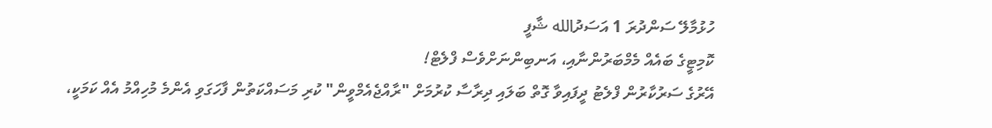ހުޅުމާލޭ ސަންދުރަ 1 އަސަދުالله ޝާފީ
ކޮމިޓީގެ ބައެއް މެމްބަރުންނާއި، އަނބިންނަށްވެސް ފްލެޓް!
އޭރުގެ ސަރުކާރުން ފްލެޓު ދީފައިވާ ގޮތް ބަލައި ދިރާސާ ކުރުމަށް "ރާއްޖެއެމްވީން" ކުރި މަސައްކަތުން ފާހަގަވި އެންމެ މުހިއްމު އެއް ކަމަކީ،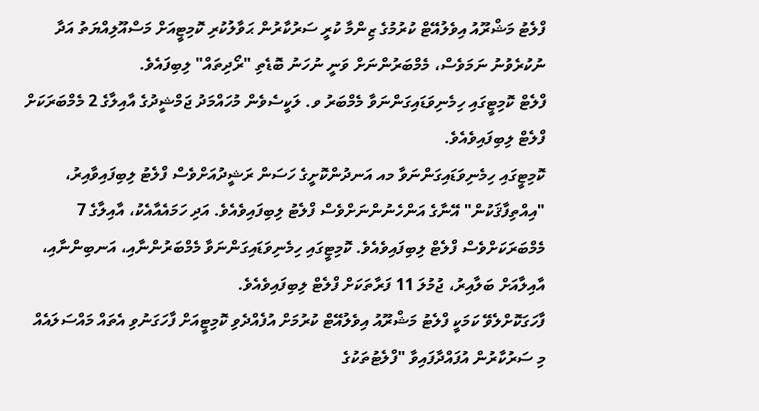ފްލެޓު މަޝްރޫއު އިވެލުއޭޓް ކުރުމުގެ ޒިންމާ ކުރީ ސަރުކާރުން ޙަވާލުކުރި ކޮމިޓީއަށް މަސްއޫލިއްޔަތު އަދާ ނުކުރެވުނު ނަމަވެސް، މެމްބަރުންނަށް ވަނީ ނުހަނު ބޮޑެތި "ރޯދިތައް" ލިބިފައެވެ.
ފްލެޓް ކޮމިޓީގައި ހިމެނިވަޑައިގަންނަވާ މެމްބަރު ވ. ލަކީސެވެން މުހައްމަދު ޖަމްޝީދުގެ އާއިލާގެ 2 މެމްބަރަކަށް ފްލެޓް ލިބިފައިވެއެވެ.
ކޮމިޓީގައި ހިމެނިވަޑައިގަންނަވާ މއ އަނދުންކޮށީގެ ހަސަން ރަޝީދުއަށްވެސް ފްލެޓު ލިބިފައިވާއިރު، "އިއްތިފާޤަކުން" އޭނާގެ އަންހެނުންނަށްވެސް ފްލެޓު ލިބިފައިވެއެވެ. އަދި ހަމައެއާއެކު، އާއިލާގެ 7 މެމްބަރަކަށްވެސް ފްލެޓް ލިބިފައިވެއެވެ. ކޮމިޓީގައި ހިމެނިވަޑައިގަންނަވާ މެމްބަރުންނާއި، އަނބިންނާއި، އާއިލާއަށް ބަލާއިރު، ޖުމުލަ 11 ފަރާތަކަށް ފްލެޓް ލިބިފައިވެއެވެ.
ފާހަގަކޮށްލެވޭ ކަމަކީ ފްލެޓު މަޝްރޫއު އިވެލުއޭޓް ކުރުމަށް އުފެއްދެވި ކޮމިޓީއަށް ފާހަގަނުވި އެތައް މައްސަލައެއް މި ސަރުކާރުން އުފައްދާފައިވާ "ފްލެޓުތަކުގެ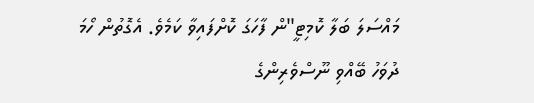މައްސަލަ ބަލާ ކޮމިޓީ"ން ފާހަގަ ކޮށްފައިވާ ކަމެވެ. އެގޮތުން ހޯމަ ދުވަހު ބޭއްވި ނޫސްވެރިންގެ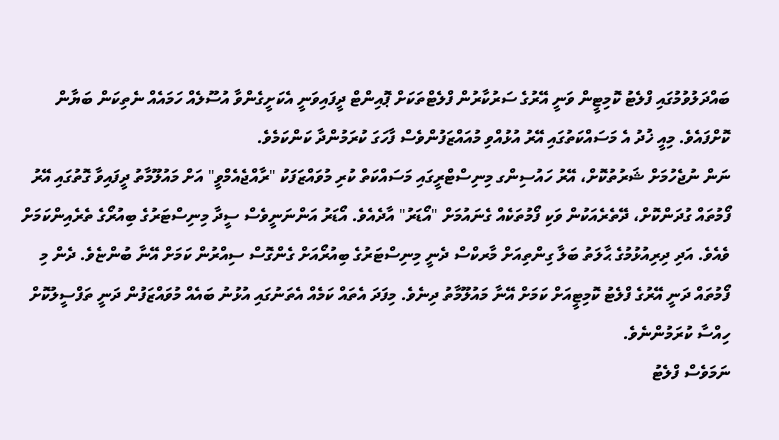ބައްދަލުވުމުގައި ފްލެޓު ކޮމިޓީން ވަނީ އޭރުގެ ސަރުކާރުން ފްލެޓްތަކަށް ޕޮއިންޓް ދީފައިވަނީ އެކަށީގެންވާ އުސޫލެއް ހަމައެއް ނެތިކަން ބަޔާން ކޮށްފައެވެ. މިއީ ޚުދު އެ މަސައްކަތުގައި އޭރު އުޅުއްވި މުއައްޒަފުންވެސް ފާހަގަ ކުރަމުންދާ ކަންކަމެވެ.
ނަން ނުޖެހުމަށް ޝަރުތުކޮށް، އޭރު ހައުސިންގ މިނިސްޓްރީގައި މަސައްކަތް ކުރި މުވައްޒަފަކު "ރާއްޖެއެމްވީ" އަށް މައުލޫމާތު ދީފައިވާ ގޮތުގައި އޭރު ފޯމުތައް ގުދަންކޮށް، ދޭތެރެއަކުން ވަކި ފޯމުތަކެއް ގެނައުމަށް "އޯޑަރު" އާދެއެވެ. އޯޑަރު އަންނަނީވެސް ސީދާ މިނިސްޓަރުގެ ބިއުރޯގެ ތެރެއިންކަމަށް ވެއެވެ. އަދި ދިރިއުޅުމުގެ ޙާލަތު ބަލާ ގިންތިއަށް މާރކްސް ދެނީ މިނިސްޓަރުގެ ބިއުރޯއަށް ގެންގޮސް ސިއްރުން ކަމަށް އޭނާ ބުންޏެވެ. ދެން މި ފޯމުތައް ދަނީ އޭރުގެ ފްލެޓު ކޮމިޓީއަށް ކަމަށް އޭނާ މައުލޫމާތު ދިނެވެ. މިފަދަ އެތައް ކަމެއް އެތަނުގައި އުޅުނު ބައެއް މުވައްޒަފުން ދަނީ ތަފްސީލުކޮށް ހިއްސާ ކުރަމުންނެވެ.
ނަމަވެސް ފްލެޓު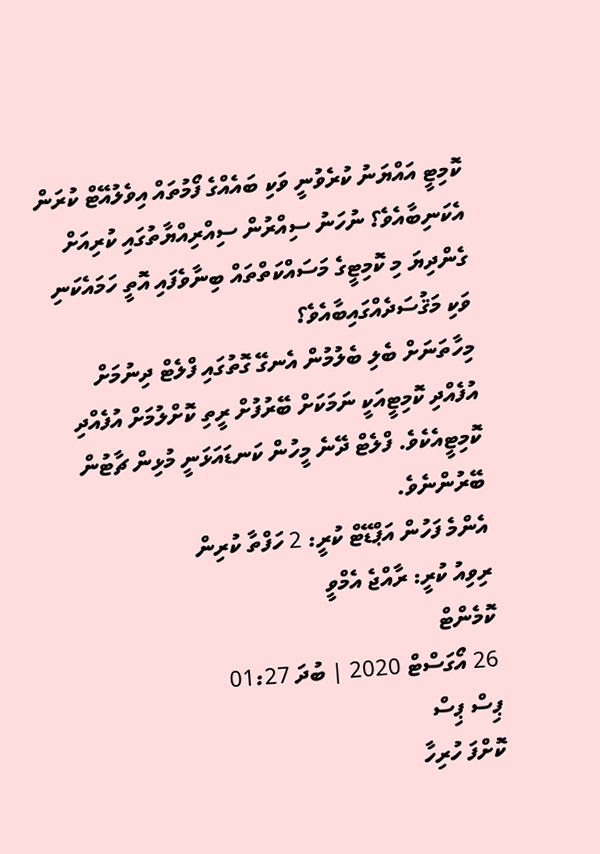ކޮމިޓީ އައްޔަނު ކުރެވުނީ ވަކި ބައެއްގެ ފޯމުތައް އިވެލުއޭޓް ކުރަން އެކަނިބާއެވެ؟ ނުހަނު ސިއްރުން ސިއްރިއްޔާތުގައި ކުރިއަށް ގެންދިޔަ މި ކޮމިޓީގެ މަސައްކަތްތައް ބިނާވެފައި އޮތީ ހަމައެކަނި ވަކި މަޤުސަދެއްގައިބާއެވެ؟
މިހާތަނަށް ބެލި ބެލުމުން އެނގޭ ގޮތުގައި ފްލެޓް ދިނުމަށް އުފެއްދި ކޮމިޓީއަކީ ނަމަކަށް ބޭރުފުށް ރީތި ކޮށްލުމަށް އުފެއްދި ކޮމިޓީއެކެވެ. ފްލެޓް ދޭނެ މީހުން ކަނޑައަޅަނީ މުޅިން ޗާޓުން ބޭރުންނެވެ.
އެންމެ ފަހުން އަޕްޑޭޓް ކުރީ: 2 ހަފްތާ ކުރިން
ރިވިއު ކުރީ: ރާއްޖެ އެމްވީ
ކޮމެންޓް
26 އޯގަސްޓް 2020 | ބުދަ 01:27
ޕިސް ޕިސް
ކޮށްފަ ހުރިހާ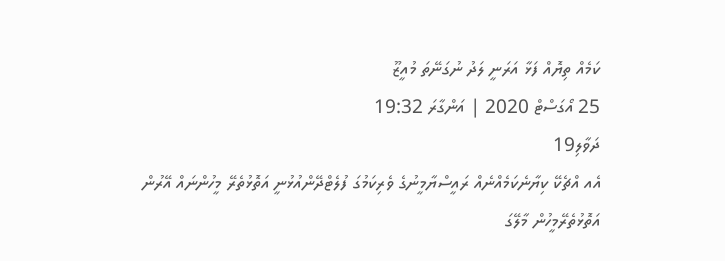ކަމެއް ތިޔޮއް ފަޅާ އަރަނީ ލަދު ނުގަނޭތަ މުއީޒޫ
25 އޯގަސްޓް 2020 | އަންގާރަ 19:32
ދަވާލި19
އެއ އްޗެކޭ ކިޔާނެކަމެއްނެއް ރައީސްޔާމީނުގެ ވެރިކަމުގަ ފުލެޓްދޭންއުޅުނީ އަތޮޅުތެރޭ މީހުންނައް އޭރުން އަތޮޅުތެރޭމީހުން މާލޭގަ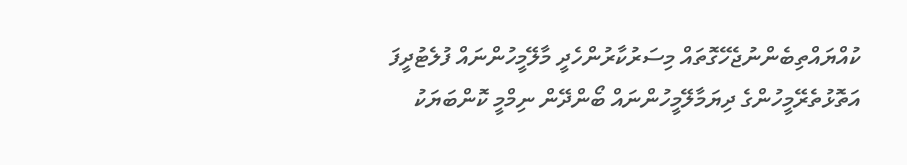ކުއްޔައްތިބެންނުޖެހޭގޮތައް މިސަރުކާރުންހެދީ މާލޭމީހުންނައް ފުލެޓުދީފަ އަތޮޅުތެރޭމީހުންގެ ދިޔަމާލޭމީހުންނައް ބޯންދޭން ނިމްމީ ކޮންބަޔަކު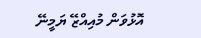އޮޅުވަން މުއިއްޒޭ ޔަމީނޭ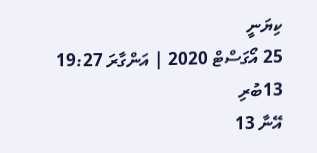ކިޔަނީ
25 އޯގަސްޓް 2020 | އަންގާރަ 19:27
13ބުރި
އޭނާ 13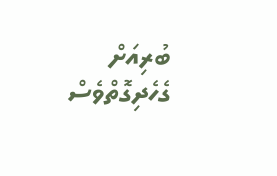ބުރިއަށް ގެހެދިގޮތްވެސް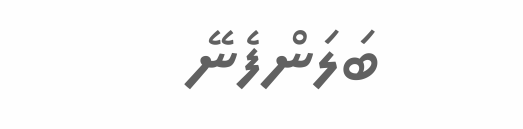ބަލަންފެނޭ